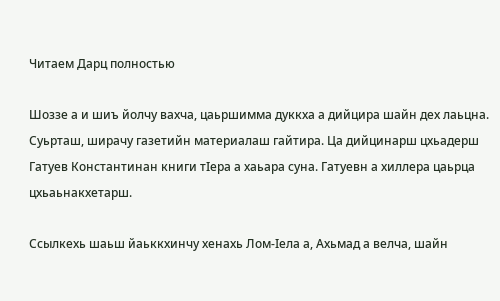Читаем Дарц полностью

Шоззе а и шиъ йолчу вахча, цаьршимма дуккха а дийцира шайн дех лаьцна. Суьрташ, ширачу газетийн материалаш гайтира. Ца дийцинарш цхьадерш Гатуев Константинан книги тIера а хаьара суна. Гатуевн а хиллера цаьрца цхьаьнакхетарш.

Ссылкехь шаьш йаьккхинчу хенахь Лом-Iела а, Ахьмад а велча, шайн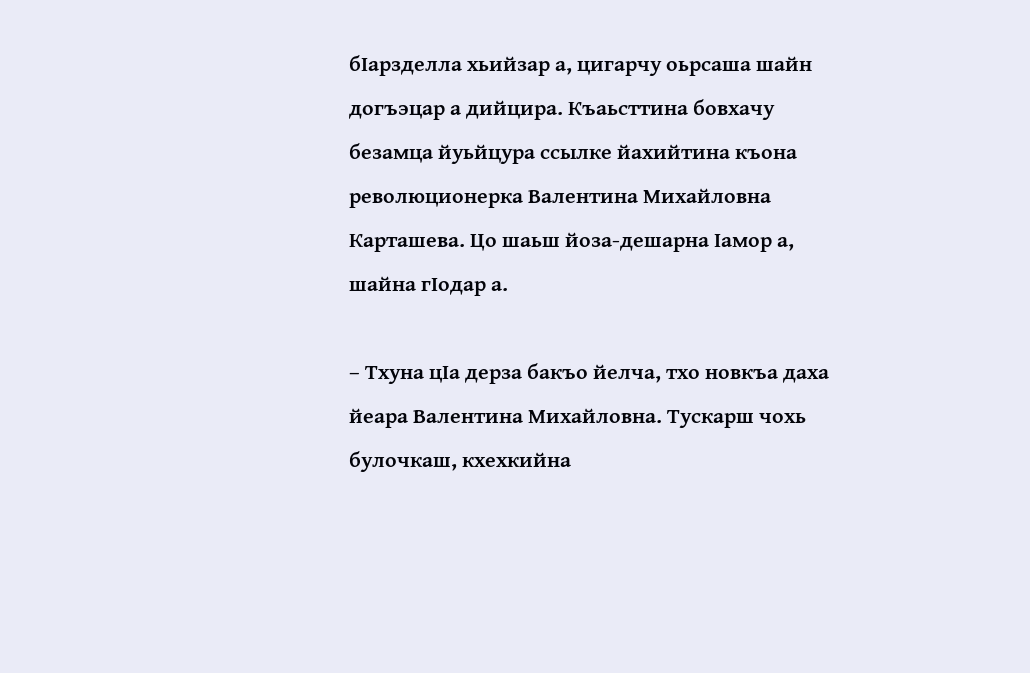бIарзделла хьийзар а, цигарчу оьрсаша шайн догъэцар а дийцира. Къаьсттина бовхачу безамца йуьйцура ссылке йахийтина къона революционерка Валентина Михайловна Карташева. Цо шаьш йоза-дешарна Iамор а, шайна гIoдар а.

– Тхуна цIa дерза бакъо йелча, тхо новкъа даха йеара Валентина Михайловна. Тускарш чохь булочкаш, кхехкийна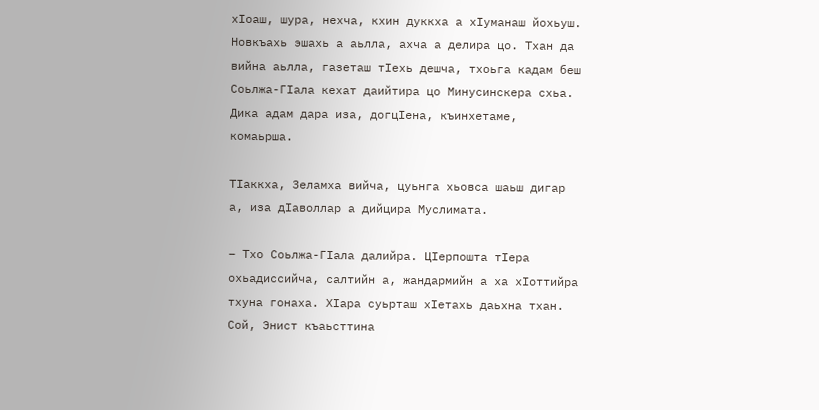хIоаш, шура, нехча, кхин дуккха а хIуманаш йохьуш. Новкъахь эшахь а аьлла, ахча а делира цо. Тхан да вийна аьлла, газеташ тIехь дешча, тхоьга кадам беш Соьлжа-ГIала кехат даийтира цо Минусинскера схьа. Дика адам дара иза, догцIена, къинхетаме, комаьрша.

ТIаккха, Зеламха вийча, цуьнга хьовса шаьш дигар а, иза дIаволлар а дийцира Муслимата.

– Тхо Соьлжа-ГIала далийра. ЦIерпошта тIера охьадиссийча, салтийн а, жандармийн а ха хIоттийра тхуна гонаха. ХIара суьрташ хIетахь даьхна тхан. Сой, Энист къаьсттина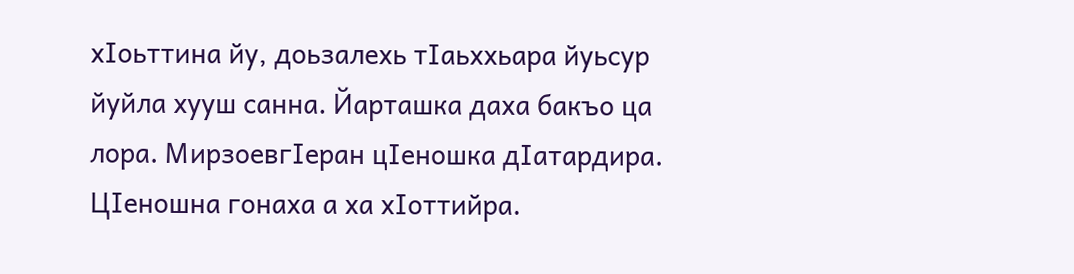хIоьттина йу, доьзалехь тIаьххьара йуьсур йуйла хууш санна. Йарташка даха бакъо ца лора. МирзоевгIеран цIeношкa дIатардира. ЦIеношна гонаха а ха хIоттийра.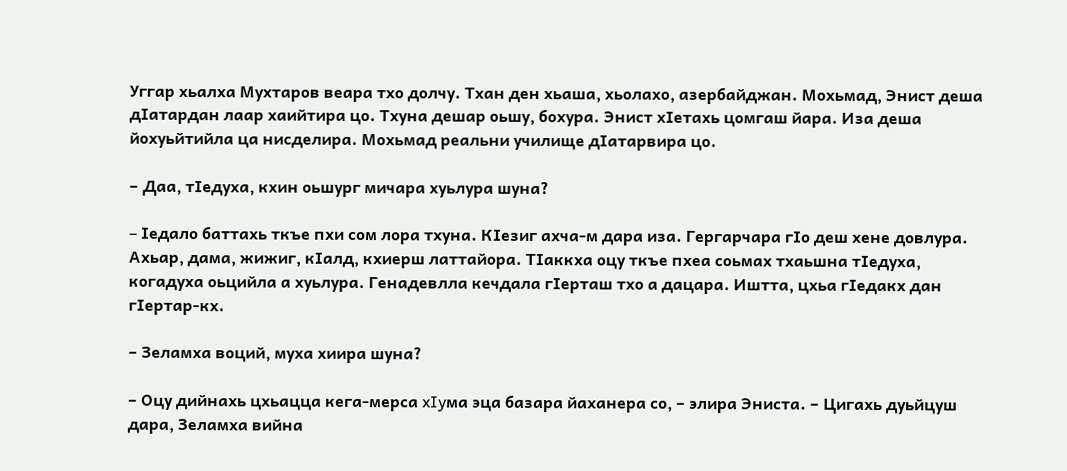Уггар хьалха Мухтаров веара тхо долчу. Тхан ден хьаша, хьолахо, азербайджан. Мохьмад, Энист деша дIатардан лаар хаийтира цо. Тхуна дешар оьшу, бохура. Энист хIетахь цомгаш йара. Иза деша йохуьйтийла ца нисделира. Мохьмад реальни училище дIатарвира цо.

– Даа, тIедуха, кхин оьшург мичара хуьлура шуна?

– Iедало баттахь ткъе пхи сом лора тхуна. КIезиг ахча-м дара иза. Гергарчара гIo деш хене довлура. Ахьар, дама, жижиг, кIалд, кхиерш латтайора. ТIаккха оцу ткъе пхеа соьмах тхаьшна тIедуха, когадуха оьцийла а хуьлура. Генадевлла кечдала гIерташ тхо а дацара. Иштта, цхьа гIедакх дан гIертар-кх.

– Зеламха воций, муха хиира шуна?

– Оцу дийнахь цхьацца кега-мерса xIyмa эца базара йаханера со, – элира Эниста. – Цигахь дуьйцуш дара, Зеламха вийна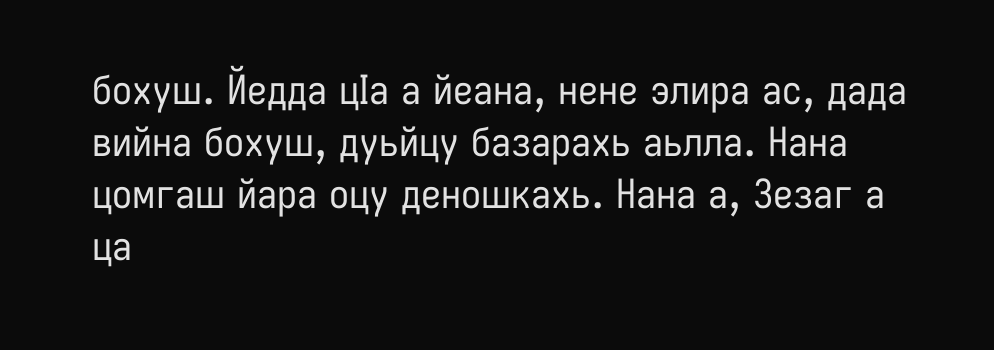бохуш. Йедда цIа а йеана, нене элира ас, дада вийна бохуш, дуьйцу базарахь аьлла. Нана цомгаш йара оцу деношкахь. Нана а, Зезаг а ца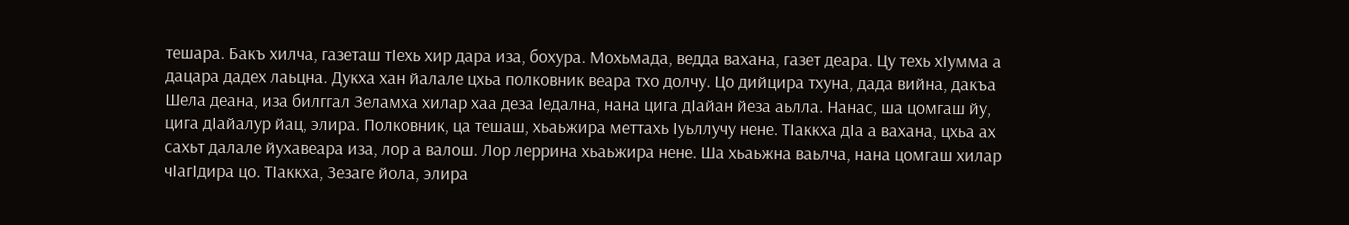тешара. Бакъ хилча, газеташ тIехь хир дара иза, бохура. Мохьмада, ведда вахана, газет деара. Цу техь хIумма а дацара дадех лаьцна. Дукха хан йалале цхьа полковник веара тхо долчу. Цо дийцира тхуна, дада вийна, дакъа Шела деана, иза билггал Зеламха хилар хаа деза Iедална, нана цига дIайан йеза аьлла. Нанас, ша цомгаш йу, цига дIайалур йац, элира. Полковник, ца тешаш, хьаьжира меттахь Iуьллучу нене. ТIаккха дIа а вахана, цхьа ах сахьт далале йухавеара иза, лор а валош. Лор леррина хьаьжира нене. Ша хьаьжна ваьлча, нана цомгаш хилар чIагIдира цо. ТIаккха, Зезаге йола, элира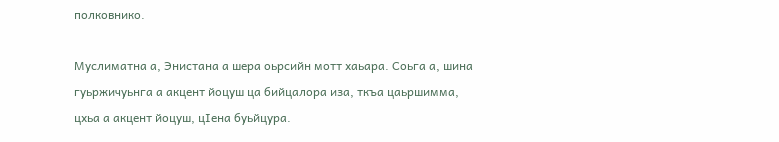полковнико.

Муслиматна а, Энистана а шера оьрсийн мотт хаьара. Соьга а, шина гуьржичуьнга а акцент йоцуш ца бийцалора иза, ткъа цаьршимма, цхьа а акцент йоцуш, цIена буьйцура.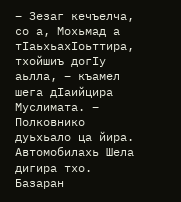– Зезаг кечъелча, со а, Мохьмад а тIаьхьахIоьттира, тхойшиъ догIу аьлла, – къамел шега дIаийцира Муслимата. – Полковнико дуьхьало ца йира. Автомобилахь Шела дигира тхо. Базаран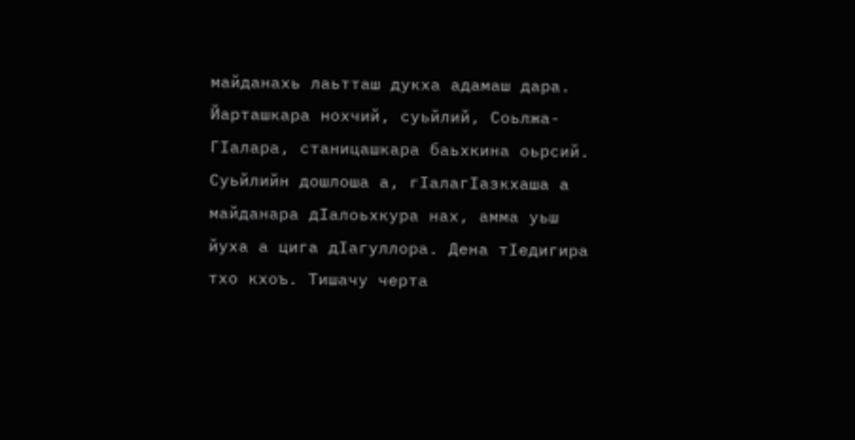майданахь лаьтташ дукха адамаш дара. Йарташкара нохчий, суьйлий, Соьлжа-ГIалара, станицашкара баьхкина оьрсий. Суьйлийн дошлоша а, гIалагIазкхаша а майданара дIалоьхкура нах, амма уьш йуха а цига дIагуллора. Дена тIедигира тхо кхоъ. Тишачу черта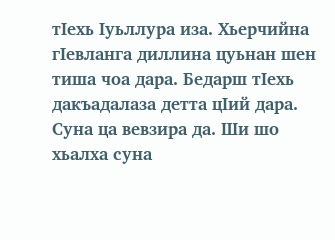тIехь Iуьллура иза. Хьерчийна гIевланга диллина цуьнан шен тиша чоа дара. Бедарш тIехь дакъадалаза детта цIий дара. Суна ца вевзира да. Ши шо хьалха суна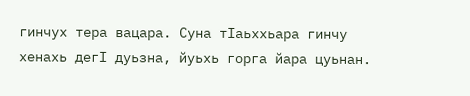гинчух тера вацара. Суна тIаьххьара гинчу хенахь дегI дуьзна, йуьхь горга йара цуьнан.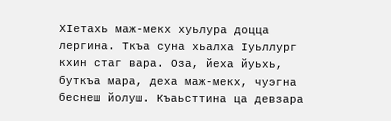ХIетахь маж-мекх хуьлура доцца лергина. Ткъа суна хьалха Iуьллург кхин стаг вара. Оза, йеха йуьхь, буткъа мара, деха маж-мекх, чуэгна беснеш йолуш. Къаьсттина ца девзара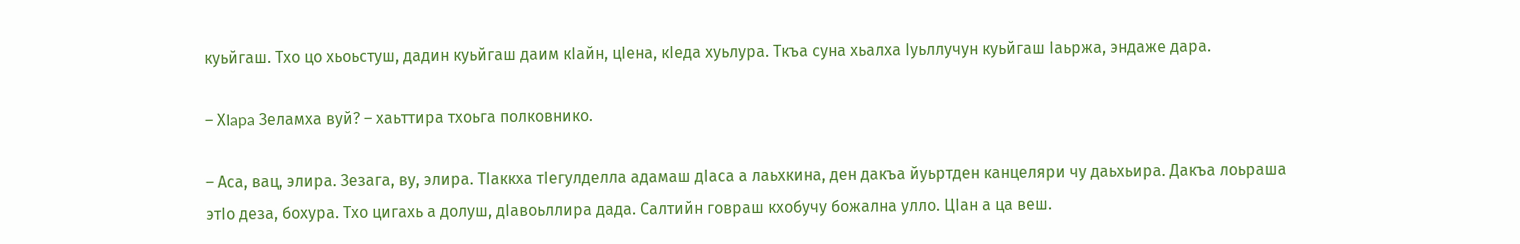куьйгаш. Тхо цо хьоьстуш, дадин куьйгаш даим кIайн, цIена, кIеда хуьлура. Ткъа суна хьалха Iуьллучун куьйгаш Iаьржа, эндаже дара.

– ХIapa Зеламха вуй? – хаьттира тхоьга полковнико.

– Аса, вац, элира. Зезага, ву, элира. ТIаккха тIегулделла адамаш дIаса а лаьхкина, ден дакъа йуьртден канцеляри чу даьхьира. Дакъа лоьраша этIо деза, бохура. Тхо цигахь а долуш, дIавоьллира дада. Салтийн говраш кхобучу божална улло. ЦIан а ца веш.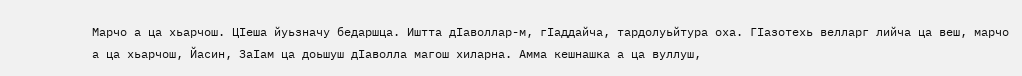Марчо а ца хьарчош. ЦIеша йуьзначу бедаршца. Иштта дIаволлар-м, гIаддайча, тардолуьйтура оха. ГIазотехь велларг лийча ца веш, марчо а ца хьарчош, Йасин, ЗаIам ца доьшуш дIаволла магош хиларна. Амма кешнашка а ца вуллуш,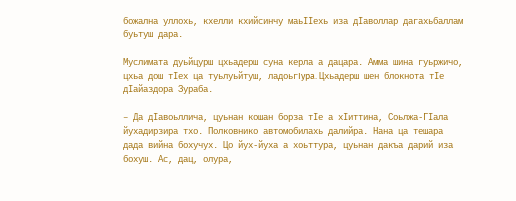божална уллохь, кхелли кхийсинчу маьIIехь иза дIаволлар дагахьбаллам буьтуш дара.

Муслимата дуьйцурш цхьадерш суна керла а дацара. Амма шина гуьржичо, цхьа дош тIех ца туьлуьйтуш, ладoьгIypa. Цхьадерш шен блокнота тIе дIайаздора Зураба.

– Да дIавоьллича, цуьнан кошан борза тIе а хIиттина, Соьлжа-ГIала йухадирзира тхо. Полковнико автомобилахь далийра. Нана ца тешара дада вийна бохучух. Цо йух-йуха а хоьттура, цуьнан дакъа дарий иза бохуш. Ас, дац, олура,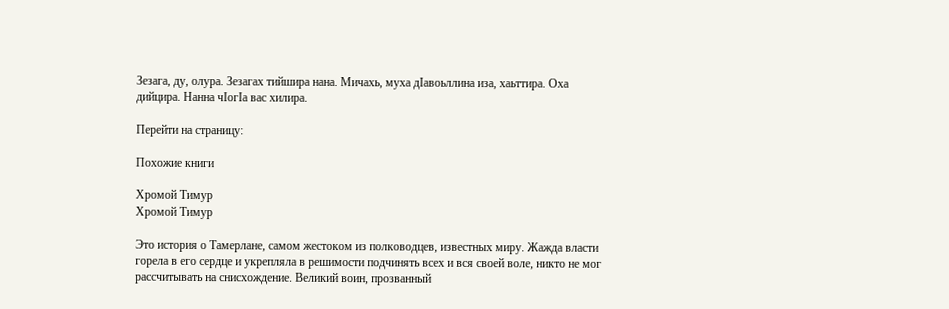Зезага, ду, олура. Зезагах тийшира нана. Мичахь, муха дIавоьллина иза, хаьттира. Оха дийцира. Нанна чIогIа вас хилира.

Перейти на страницу:

Похожие книги

Хромой Тимур
Хромой Тимур

Это история о Тамерлане, самом жестоком из полководцев, известных миру. Жажда власти горела в его сердце и укрепляла в решимости подчинять всех и вся своей воле, никто не мог рассчитывать на снисхождение. Великий воин, прозванный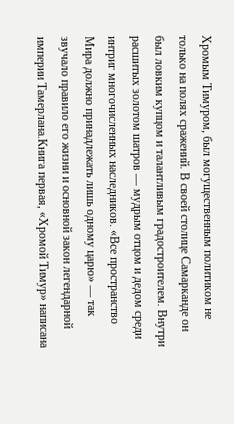Хромым Тимуром, был могущественным политиком не только на полях сражений. В своей столице Самарканде он был ловким купцом и талантливым градостроителем. Внутри расшитых золотом шатров — мудрым отцом и дедом среди интриг многочисленных наследников. «Все пространство Мира должно принадлежать лишь одному царю» — так звучало правило его жизни и основной закон легендарной империи Тамерлана.Книга первая, «Хромой Тимур» написана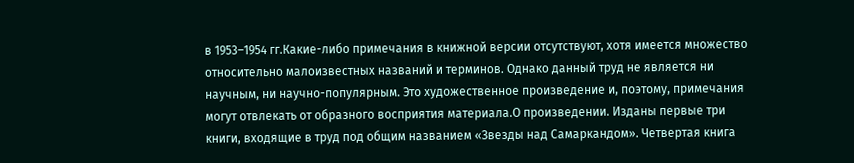в 1953–1954 гг.Какие-либо примечания в книжной версии отсутствуют, хотя имеется множество относительно малоизвестных названий и терминов. Однако данный труд не является ни научным, ни научно-популярным. Это художественное произведение и, поэтому, примечания могут отвлекать от образного восприятия материала.О произведении. Изданы первые три книги, входящие в труд под общим названием «Звезды над Самаркандом». Четвертая книга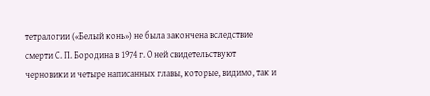тетралогии («Белый конь») не была закончена вследствие смерти С. П. Бородина в 1974 г. О ней свидетельствуют черновики и четыре написанных главы, которые, видимо, так и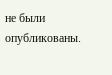не были опубликованы.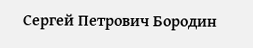Сергей Петрович Бородин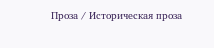Проза / Историческая проза